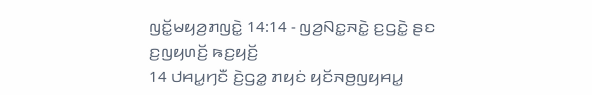ꤜꤢꤩ꤭ꤗꤟꤤ꤬ꤊꤜꤢꤧ꤭ 14:14 - ꤜꤤ꤬ꤡꤢ꤭ꤏꤢꤧ꤭ ꤢ꤬ꤞꤢꤧ꤭ ꤔꤢ ꤢ꤬ꤜꤟꤛꤢꤩ꤬ ꤒꤢ꤬ꤟꤢꤩ꤬
14 ꤓꤌꤣ꤭ꤚꤢꤪ ꤢꤧ꤬ꤞꤤ꤭ ꤊꤟꤢꤦ ꤟꤢꤩꤏꤥ꤬ꤜꤟꤌꤣ꤭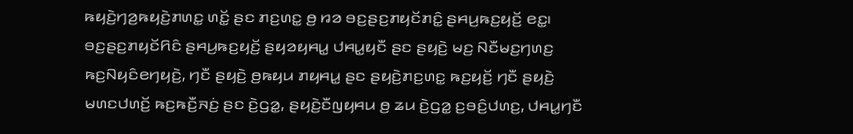ꤒꤟꤢꤧ꤬ꤚꤤ꤬ꤒꤟꤢꤧ꤬ꤊꤛꤢ꤭ ꤛꤢꤩ꤭ ꤔꤢ ꤊꤢ꤬ꤛꤢ꤭ ꤥ꤬ ꤙꤤ ꤋꤢ꤬ꤔꤢ꤬ꤊꤟꤢꤩꤊꤢꤨ꤭ ꤔꤌꤣ꤬ꤒꤢ꤬ꤟꤢꤩ꤬ ꤕꤢ꤭꤯ ꤋꤢ꤬ꤔꤢ꤬ꤊꤟꤢꤩꤖꤢꤨ ꤔꤌꤣ꤬ꤒꤢ꤬ꤟꤢꤩ꤬ ꤔꤟꤤꤟꤌꤣ꤭ ꤓꤌꤣ꤭ꤟꤢꤪ ꤔꤢ ꤔꤟꤢꤧ꤬ ꤗꤢ꤬ ꤡꤢꤪꤗꤢ꤬ꤚꤛꤢ꤬ ꤒꤢ꤬ꤡꤟꤢꤨꤕꤚꤟꤢꤧ꤬, ꤚꤢꤪ ꤔꤟꤢꤧ꤬ ꤥ꤬ꤒꤟꤣ ꤊꤟꤌꤣ꤭ ꤔꤢ ꤔꤟꤢꤧ꤬ꤊꤢ꤬ꤛꤢ꤭ ꤒꤢ꤬ꤟꤢꤩ꤬ ꤚꤢꤪ ꤔꤟꤢꤧ꤬ ꤗꤛꤢꤓꤛꤢꤩ꤬ ꤒꤢ꤬ꤒꤢꤪ꤬ꤏꤢꤦ꤬ ꤔꤢ ꤢꤧ꤬ꤞꤤ꤭, ꤔꤟꤢꤧ꤬ꤢꤪꤜꤟꤌꤣ ꤥ꤬ ꤘꤣ ꤢꤧ꤬ꤞꤤ꤭ ꤢ꤬ꤋꤢꤨ꤬ꤓꤛꤢ꤬, ꤓꤌꤣ꤭ꤚꤢꤪ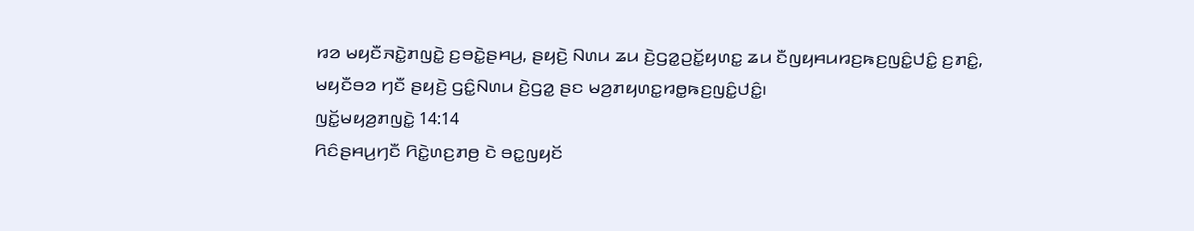ꤙꤤ ꤗꤟꤢꤪꤏꤢꤧ꤭ꤊꤜꤢꤧ꤭ ꤢ꤬ꤋꤢꤧ꤭ꤔꤌꤣ꤬, ꤔꤟꤢꤧ꤬ ꤡꤛꤣ ꤘꤣ ꤢꤧ꤬ꤞꤤ꤭ꤑꤢꤩ꤭ꤟꤛꤢ꤭ ꤘꤣ ꤢꤪꤜꤟꤌꤣꤙꤢ꤬ꤒꤢ꤬ꤜꤢꤨ꤭ꤓꤢꤨ꤭ ꤢ꤬ꤊꤢꤨ꤭, ꤗꤟꤢꤪꤋꤤ ꤚꤢꤪ ꤔꤟꤢꤧ꤬ ꤞꤢꤨ꤭ꤡꤛꤣ ꤢꤧ꤬ꤞꤤ꤭ ꤔꤢ ꤗꤤ꤬ꤊꤟꤛꤢ꤭ꤙꤥ꤭ꤒꤢ꤬ꤜꤢꤨ꤭ꤓꤢꤨ꤭꤯
ꤜꤢꤩ꤭ꤗꤟꤤ꤬ꤊꤜꤢꤧ꤭ 14:14
ꤖꤢꤨꤔꤌꤣ꤬ꤚꤢꤪ ꤖꤢꤧ꤭ꤛꤢ꤬ꤊꤥ꤬ ꤢꤧ ꤋꤢ꤭ꤜꤟꤢꤩ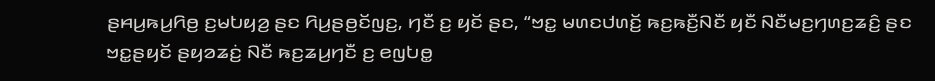ꤔꤌꤣ꤬ꤒꤣ꤬ꤖꤥ꤬ ꤢ꤬ꤗꤝꤟꤤ꤬ ꤔꤢ ꤖꤣ꤬ꤔꤥ꤬ꤢꤩꤜꤢ꤬, ꤚꤢꤪ ꤢ꤬ ꤟꤢꤩ ꤔꤢ, “ꤠꤢ꤭ ꤗꤛꤢꤓꤛꤢꤩ꤬ ꤒꤢ꤬ꤒꤢꤪ꤬ꤡꤢꤪ ꤟꤢꤪ ꤡꤢꤪꤗꤢ꤬ꤚꤛꤢ꤬ꤘꤢꤨ꤬ ꤔꤢ ꤠꤢ꤭ꤔꤟꤢꤩ ꤔꤟꤤꤘꤢꤦ꤬ ꤡꤢꤪ ꤒꤢ꤬ꤘꤣ꤬ꤚꤢꤪ ꤢ꤬ ꤕꤜꤝꤥ꤭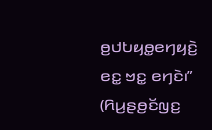ꤥ꤬ꤓꤝꤟꤥ꤭ꤕꤚꤟꤢꤧ꤬ ꤕꤢ꤭ ꤠꤢ꤭ ꤕꤚꤢꤧ꤯” (ꤖꤣ꤬ꤔꤥ꤬ꤢꤩꤜꤢ꤬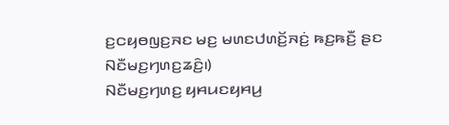ꤢ꤬ꤍꤟꤥꤜꤢ꤬ꤏꤢ ꤗꤢ꤬ ꤗꤛꤢꤓꤛꤢꤩ꤬ꤏꤢꤦ꤬ ꤒꤢ꤬ꤒꤢꤪ꤬ ꤔꤢ ꤡꤢꤪꤗꤢ꤬ꤚꤛꤢ꤬ꤘꤢꤨ꤬꤯)
ꤡꤢꤪꤗꤢ꤬ꤚꤛꤢ꤬ ꤟꤌꤣꤢꤟꤌꤣ꤬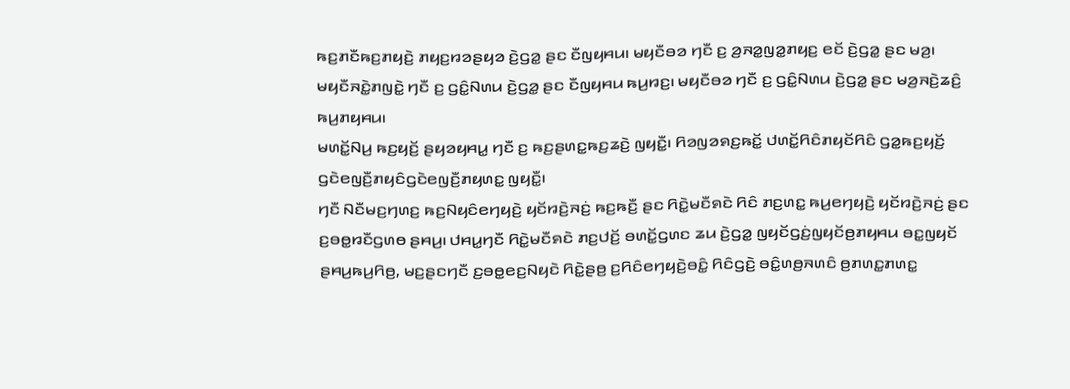ꤒꤢ꤬ꤊꤢꤪꤒꤢ꤬ꤊꤟꤢꤧ꤬ ꤊꤟꤢ꤬ꤙꤤꤔꤟꤤ ꤢꤧ꤬ꤞꤤ꤭ ꤔꤢ ꤢꤪꤜꤟꤌꤣ꤯ ꤗꤟꤢꤪꤋꤤ ꤚꤢꤪ ꤢ꤬ ꤤ꤬ꤏꤤ꤭ꤜꤤ꤭ꤊꤟꤢ꤬ ꤕꤢꤩ ꤢꤧ꤬ꤞꤤ꤭ ꤔꤢ ꤗꤤ꤬꤯
ꤗꤟꤢꤪꤏꤢꤧ꤭ꤊꤜꤢꤧ꤭ ꤚꤢꤪ ꤢ꤬ ꤞꤢꤨ꤭ꤡꤛꤣ ꤢꤧ꤬ꤞꤤ꤭ ꤔꤢ ꤢꤪꤜꤟꤌꤣ ꤒꤣ꤬ꤙꤢ꤬꤯ ꤗꤟꤢꤪꤋꤤ ꤚꤢꤪ ꤢ꤬ ꤞꤢꤨ꤭ꤡꤛꤣ ꤢꤧ꤬ꤞꤤ꤭ ꤔꤢ ꤗꤤ꤬ꤏꤢꤧ꤬ꤘꤢꤨ꤬ ꤒꤣ꤬ꤊꤟꤌꤣ꤯
ꤗꤛꤢꤩ꤭ꤡꤣ꤬ ꤒꤢ꤬ꤟꤢꤩ꤬ ꤔꤟꤤꤟꤌꤣ꤭ ꤚꤢꤪ ꤢ꤬ ꤒꤢ꤬ꤔꤛꤢ꤭ꤒꤢ꤬ꤘꤢꤧ꤬ ꤜꤟꤢꤪ꤭꤯ ꤖꤤꤜꤤꤎꤢ꤬ꤒꤢꤩ꤭ ꤓꤛꤢꤩ꤭ꤖꤢꤨꤊꤟꤢꤩꤖꤢꤨ ꤞꤤ꤭ꤒꤢ꤬ꤟꤢꤩ꤬ ꤞꤢꤧꤕꤜꤢꤪ꤬ꤊꤟꤢꤨꤞꤢꤧꤕꤜꤢꤪ꤬ꤊꤟꤛꤢ꤭ ꤜꤟꤢꤪ꤭꤯
ꤚꤢꤪ ꤡꤢꤪꤗꤢ꤬ꤚꤛꤢ꤬ ꤒꤢ꤬ꤡꤟꤢꤨꤕꤚꤟꤢꤧ꤬ ꤟꤢꤩꤙꤢꤧ꤬ꤏꤢꤦ꤬ ꤒꤢ꤬ꤒꤢꤪ꤬ ꤔꤢ ꤖꤢꤧ꤭ꤗꤢꤪꤎꤢꤧ ꤖꤢꤨ ꤊꤢ꤬ꤛꤢ꤭ ꤒꤣ꤬ꤕꤚꤟꤢꤧ꤬ ꤟꤢꤩꤙꤢꤧ꤬ꤏꤢꤦ꤬ ꤔꤢ ꤢ꤬ꤋꤥ꤭ꤙꤢꤪꤞꤛꤥ ꤔꤌꤣ꤬꤯ ꤓꤌꤣ꤭ꤚꤢꤪ ꤖꤢꤧ꤭ꤗꤢꤪꤎꤢꤧ ꤊꤢ꤬ꤓꤢꤩ꤬ ꤋꤛꤢꤩ꤭ꤞꤛꤢ ꤘꤣ ꤢꤧ꤬ꤞꤤ꤭ ꤜꤟꤢꤩꤞꤢꤦ꤬ꤜꤟꤢꤩꤥ꤬ꤊꤟꤌꤣ ꤋꤢ꤭ꤜꤟꤢꤩ ꤔꤌꤣ꤬ꤒꤣ꤬ꤖꤥ꤬, ꤗꤢ꤬ꤔꤢꤚꤢꤪ ꤢ꤬ꤋꤥ꤭ꤕꤢ꤬ꤡꤟꤢꤧ ꤖꤢꤧ꤭ꤔꤥ꤬ ꤢ꤬ꤖꤢꤨꤕꤚꤟꤢꤧ꤬ꤋꤢꤨ꤭ ꤖꤢꤨꤞꤢꤧ꤬ ꤋꤢꤨ꤭ꤛꤥ꤬ꤏꤛꤢꤨ ꤥ꤬ꤊꤛꤢ꤭ꤊꤛꤢ꤭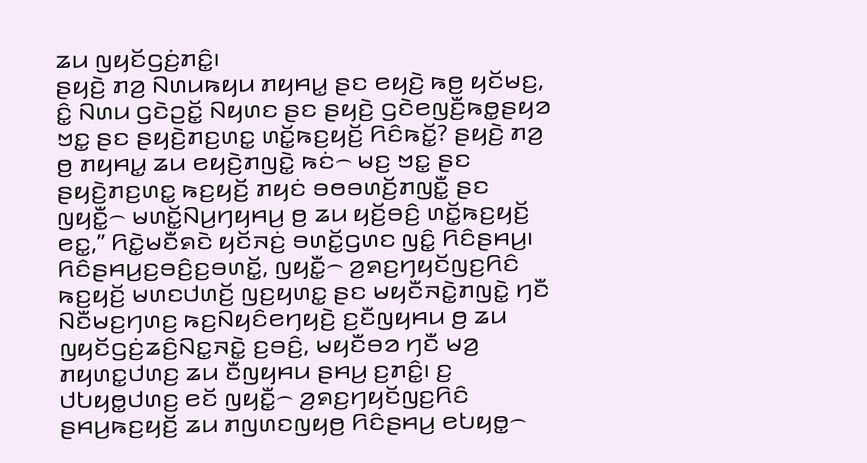ꤘꤣ ꤜꤟꤢꤩꤞꤢꤦ꤬ꤊꤢꤨ꤭꤯
ꤔꤟꤢꤧ꤬ ꤊꤤ꤬ ꤡꤛꤣꤒꤟꤣ ꤊꤟꤌꤣ꤭ ꤔꤢ ꤕꤟꤢꤧ꤬ ꤒꤥ꤬ ꤟꤢꤩꤗꤢ꤬, ꤢꤨ꤭ ꤡꤛꤣ ꤞꤢꤧꤑꤢꤩ꤭ ꤡꤟꤛꤢ ꤔꤢ ꤔꤟꤢꤧ꤬ ꤞꤢꤧꤕꤜꤢꤪ꤬ꤒꤥ꤭ꤔꤟꤤ ꤠꤢ꤭ ꤔꤢ ꤔꤟꤢꤧ꤬ꤊꤢ꤬ꤛꤢ꤭ ꤛꤢꤩ꤭ꤒꤢ꤬ꤟꤢꤩ꤬ ꤖꤢꤨꤒꤢꤩ꤭? ꤔꤟꤢꤧ꤬ ꤊꤤ꤬ ꤥ꤬ ꤊꤟꤌꤣ꤭ ꤘꤣ ꤕꤟꤢꤧ꤬ꤊꤜꤢꤧ꤭ ꤒꤢꤦ꤮ ꤗꤢ꤬ ꤠꤢ꤭ ꤔꤢ ꤔꤟꤢꤧ꤬ꤊꤢ꤬ꤛꤢ꤭ ꤒꤢ꤬ꤟꤢꤩ꤬ ꤊꤟꤢꤦ ꤋꤥꤋꤛꤢꤩ꤬ꤊꤜꤢꤪ꤭ ꤔꤢ ꤜꤟꤢꤪ꤭꤮ ꤗꤛꤢꤩ꤭ꤡꤣ꤬ꤚꤟꤌꤣ꤬ ꤥ꤬ ꤘꤣ ꤟꤢꤩ꤬ꤋꤢꤨ꤬ ꤛꤢꤩ꤭ꤒꤢ꤬ꤟꤢꤩ꤬ ꤕꤢ꤭,” ꤖꤢꤧ꤭ꤗꤢꤪꤎꤢꤧ ꤟꤢꤩꤏꤢꤦ꤬ ꤋꤛꤢꤩ꤭ꤞꤛꤢ ꤜꤢꤨ꤭ ꤖꤢꤨꤔꤌꤣ꤬꤯
ꤖꤢꤨꤔꤌꤣ꤬ꤢ꤬ꤋꤢꤨ꤬ꤢ꤬ꤋꤛꤢꤩ꤭, ꤜꤟꤢꤪ꤭꤮ ꤤ꤬ꤎꤢ꤬ꤚꤟꤢꤩꤜꤢ꤬ꤖꤢꤨ ꤒꤢ꤬ꤟꤢꤩ꤬ ꤗꤛꤢꤓꤛꤢꤩ꤬ ꤜꤢ꤬ꤟꤛꤢ꤭ ꤔꤢ ꤗꤟꤢꤪꤏꤢꤧ꤭ꤊꤜꤢꤧ꤭ ꤚꤢꤪ ꤡꤢꤪꤗꤢ꤬ꤚꤛꤢ꤬ ꤒꤢ꤬ꤡꤟꤢꤨꤕꤚꤟꤢꤧ꤬ ꤢ꤬ꤢꤪꤜꤟꤌꤣ ꤥ꤬ ꤘꤣ ꤜꤟꤢꤩꤞꤢꤦ꤬ꤘꤢꤨ꤬ꤡꤢ꤭ꤏꤢꤧ꤭ ꤢ꤬ꤋꤢꤨ꤬, ꤗꤟꤢꤪꤋꤤ ꤚꤢꤪ ꤗꤤ꤬ ꤊꤟꤛꤢ꤭ꤓꤛꤢ꤬ ꤘꤣ ꤢꤪꤜꤟꤌꤣ ꤔꤌꤣ꤬ ꤢ꤬ꤊꤢꤨ꤭꤯ ꤢ꤬ ꤓꤝꤟꤥ꤭ꤓꤛꤢ꤬ ꤕꤢꤩ ꤜꤟꤢꤪ꤭꤮ ꤤ꤬ꤎꤢ꤬ꤚꤟꤢꤩꤜꤢ꤬ꤖꤢꤨ ꤔꤌꤣ꤬ꤒꤢ꤬ꤟꤢꤩ꤬ ꤘꤣ ꤊꤜꤛꤢꤜꤟꤥ꤬ ꤖꤢꤨꤔꤌꤣ꤬ ꤕꤝꤟꤥ꤭꤮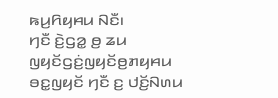ꤒꤣ꤬ꤖꤟꤌꤣ ꤡꤢꤪ꤯
ꤚꤢꤪ ꤢꤧ꤬ꤞꤤ꤭ ꤥ꤬ ꤘꤣ ꤜꤟꤢꤩꤞꤢꤦ꤬ꤜꤟꤢꤩꤥ꤬ꤊꤟꤌꤣ ꤋꤢ꤭ꤜꤟꤢꤩ ꤚꤢꤪ ꤢ꤬ ꤓꤢꤩ꤬ꤡꤛꤣ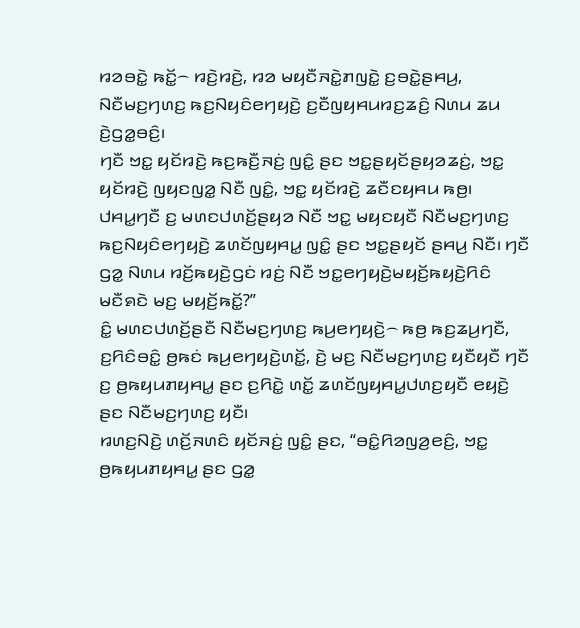ꤙꤤꤋꤢꤧ꤭ ꤒꤢꤩ꤭꤮ ꤙꤢꤧ꤬ꤙꤢꤧ꤬, ꤙꤤ ꤗꤟꤢꤪꤏꤢꤧ꤭ꤊꤜꤢꤧ꤭ ꤢ꤬ꤋꤢꤧ꤭ꤔꤌꤣ꤬, ꤡꤢꤪꤗꤢ꤬ꤚꤛꤢ꤬ ꤒꤢ꤬ꤡꤟꤢꤨꤕꤚꤟꤢꤧ꤬ ꤢ꤬ꤢꤪꤜꤟꤌꤣꤙꤢ꤬ꤘꤢꤨ꤬ ꤡꤛꤣ ꤘꤣ ꤢꤧ꤬ꤞꤤ꤭ꤋꤢꤨ꤬꤯
ꤚꤢꤪ ꤠꤢ꤭ ꤟꤢꤩꤙꤢꤧ꤬ ꤒꤢ꤬ꤒꤢꤪ꤬ꤏꤢꤦ꤬ ꤜꤢꤨ꤭ ꤔꤢ ꤠꤢ꤭ꤔꤟꤢꤩꤔꤟꤤꤘꤢꤦ꤬, ꤠꤢ꤭ ꤟꤢꤩꤙꤢꤧ꤬ ꤜꤟꤢꤜꤤ꤭ ꤡꤢꤪ ꤜꤢꤨ꤭, ꤠꤢ꤭ ꤟꤢꤩꤙꤢꤧ꤬ ꤘꤢꤪꤢꤟꤌꤣ ꤒꤥ꤬꤯ ꤓꤌꤣ꤭ꤚꤢꤪ ꤢ꤬ ꤗꤛꤢꤓꤛꤢꤩ꤬ꤔꤟꤤ ꤡꤢꤪ ꤠꤢ꤭ ꤗꤟꤢꤟꤢꤪ ꤡꤢꤪꤗꤢ꤬ꤚꤛꤢ꤬ ꤒꤢ꤬ꤡꤟꤢꤨꤕꤚꤟꤢꤧ꤬ ꤘꤛꤢꤩꤜꤟꤌꤣ꤭ ꤜꤢꤨ꤭ ꤔꤢ ꤠꤢ꤭ꤔꤟꤢꤩ ꤔꤌꤣ꤬ ꤡꤢꤪ꤯ ꤚꤢꤪ ꤞꤤ꤭ ꤡꤛꤣ ꤙꤢꤩ꤬ꤒꤟꤢꤧ꤬ꤞꤢꤦ ꤙꤢꤦ꤬ ꤡꤢꤪ ꤠꤢ꤭ꤕꤚꤟꤢꤧ꤬ꤗꤟꤢꤩ꤬ꤒꤟꤢꤧ꤬ꤖꤢꤨ ꤗꤢꤪꤎꤢꤧ ꤗꤢ꤬ ꤗꤟꤢꤩ꤬ꤒꤢꤩ꤭?”
ꤢꤨ꤭ ꤗꤛꤢꤓꤛꤢꤩ꤬ꤔꤢꤪ ꤡꤢꤪꤗꤢ꤬ꤚꤛꤢ꤬ ꤒꤣ꤬ꤕꤚꤟꤢꤧ꤬꤮ ꤒꤥ꤬ ꤒꤢ꤬ꤘꤣ꤬ꤚꤢꤪ, ꤢ꤬ꤖꤢꤨꤋꤢꤨ꤭ ꤥ꤬ꤒꤢꤦ ꤒꤣ꤬ꤕꤚꤟꤢꤧ꤬ꤛꤢꤩ꤭, ꤢꤧ꤬ ꤗꤢ꤬ ꤡꤢꤪꤗꤢ꤬ꤚꤛꤢ꤬ ꤟꤢꤪꤟꤢꤪ ꤚꤢꤪ ꤢ꤬ ꤥ꤬ꤒꤟꤣꤊꤟꤌꤣ꤭ ꤔꤢ ꤢ꤬ꤖꤢꤧ꤭ ꤛꤢꤩ꤭ ꤘꤛꤢꤩꤜꤟꤌꤣ꤭ꤓꤛꤢ꤬ꤟꤢꤪ ꤕꤟꤢꤧ꤬ ꤔꤢ ꤡꤢꤪꤗꤢ꤬ꤚꤛꤢ꤬ ꤟꤢꤪ꤯
ꤙꤛꤢ꤬ꤡꤢꤧ꤬ ꤛꤢꤩ꤬ꤏꤛꤢꤨ ꤟꤢꤩꤏꤢꤦ꤬ ꤜꤢꤨ꤭ ꤔꤢ, “ꤋꤢꤨ꤭ꤖꤤꤜꤤ꤬ꤕꤢꤨ꤬, ꤠꤢ꤭ ꤥ꤬ꤒꤟꤣꤊꤟꤌꤣ꤭ ꤔꤢ ꤞꤤ꤭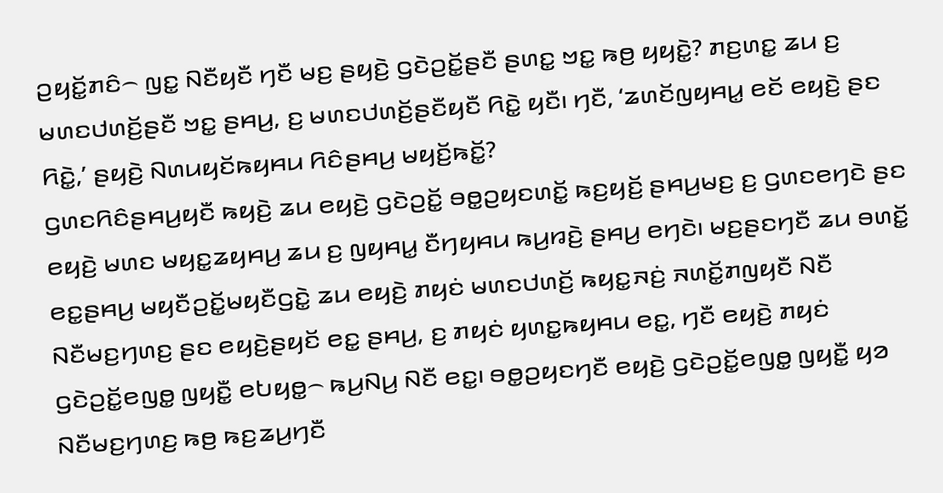ꤑꤟꤢꤩ꤭ꤊꤢꤨ꤮ ꤜꤢ꤭ ꤡꤢꤪꤟꤢꤪ ꤚꤢꤪ ꤗꤢ꤬ ꤔꤟꤢꤧ꤬ ꤞꤢꤧꤑꤢꤩ꤭ꤔꤢꤪ ꤔꤛꤢ꤭ ꤠꤢ꤭ ꤒꤥ꤬ ꤟꤟꤢꤧ꤭? ꤊꤢ꤬ꤛꤢ꤭ ꤘꤣ ꤢ꤬ ꤗꤛꤢꤓꤛꤢꤩ꤬ꤔꤢꤪ ꤠꤢ꤭ ꤔꤌꤣ꤬, ꤢ꤬ ꤗꤛꤢꤓꤛꤢꤩ꤬ꤔꤢꤪꤟꤢꤪ ꤖꤢꤧ꤭ ꤟꤢꤪ꤯ ꤚꤢꤪ, ‘ꤘꤛꤢꤩꤜꤟꤌꤣ꤭ ꤕꤢꤩ ꤕꤟꤢꤧ꤬ ꤔꤢ ꤖꤢꤧ꤭,’ ꤔꤟꤢꤧ꤬ ꤡꤛꤣꤟꤢꤩꤒꤟꤌꤣ ꤖꤢꤨꤔꤌꤣ꤬ ꤗꤟꤢꤩ꤬ꤒꤢꤩ꤭?
ꤞꤛꤢꤖꤢꤨꤔꤌꤣ꤬ꤟꤢꤪ ꤒꤟꤢꤧ꤬ ꤘꤣ ꤕꤟꤢꤧ꤬ ꤞꤢꤧꤑꤢꤩ꤭ ꤋꤥ꤭ꤑꤟꤢꤛꤢꤩ꤭ ꤒꤢ꤬ꤟꤢꤩ꤬ ꤔꤌꤣ꤬ꤗꤢ꤬ ꤢ꤬ ꤞꤛꤢꤕꤚꤢꤧ ꤔꤢ ꤕꤟꤢꤧ꤬ ꤗꤛꤢ ꤗꤟꤢ꤭ꤘꤟꤌꤣ꤬ ꤘꤣ ꤢ꤬ ꤜꤟꤌꤣ꤭ ꤢꤪꤚꤟꤌꤣ ꤒꤣ꤬ꤙꤢꤧ꤬ ꤔꤌꤣ꤬ ꤕꤚꤢꤧ꤯ ꤗꤢ꤬ꤔꤢꤚꤢꤪ ꤘꤣ ꤋꤛꤢꤩ꤭ ꤕꤢ꤭ꤔꤌꤣ꤬ ꤗꤟꤢꤪꤑꤢꤩ꤭ꤗꤟꤢꤪꤞꤢꤧ꤭ ꤘꤣ ꤕꤟꤢꤧ꤬ ꤊꤟꤢꤦ ꤗꤛꤢꤓꤛꤢꤩ꤬ ꤒꤟꤢ꤭ꤏꤢꤦ꤬ ꤏꤛꤢꤩ꤭ꤊꤜꤟꤢꤪ ꤡꤢꤪ ꤡꤢꤪꤗꤢ꤬ꤚꤛꤢ꤬ ꤔꤢ ꤕꤟꤢꤧ꤬ꤔꤟꤢꤩ ꤕꤢ꤭ ꤔꤌꤣ꤬, ꤢ꤬ ꤊꤟꤢꤦ ꤟꤛꤢ꤭ꤒꤟꤌꤣ ꤕꤢ꤭, ꤚꤢꤪ ꤕꤟꤢꤧ꤬ ꤊꤟꤢꤦ ꤞꤢꤧꤑꤢꤩ꤭ꤕꤜꤥ꤭ ꤜꤟꤢꤪ꤭ ꤕꤝꤟꤥ꤭꤮ ꤒꤣ꤬ꤡꤣ꤬ ꤡꤢꤪ ꤕꤢ꤭꤯ ꤋꤥ꤭ꤑꤟꤢꤚꤢꤪ ꤕꤟꤢꤧ꤬ ꤞꤢꤧꤑꤢꤩ꤭ꤕꤜꤥ꤭ ꤜꤟꤢꤪ꤭ ꤟꤤ ꤡꤢꤪꤗꤢ꤬ꤚꤛꤢ꤬ ꤒꤥ꤬ ꤒꤢ꤬ꤘꤣ꤬ꤚꤢꤪ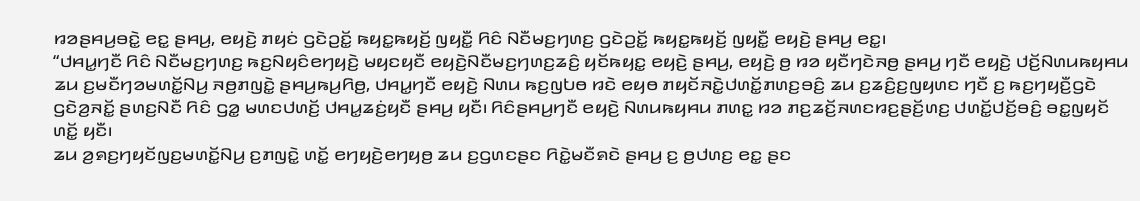ꤙꤤꤔꤌꤣ꤬ꤋꤢꤧ꤭ ꤕꤢ꤭ ꤔꤌꤣ꤬, ꤕꤟꤢꤧ꤬ ꤊꤟꤢꤦ ꤞꤢꤧꤑꤢꤩ꤭ ꤒꤟꤢ꤭ꤒꤟꤢꤩ꤬ ꤜꤟꤢꤪ꤭ ꤖꤢꤨ ꤡꤢꤪꤗꤢ꤬ꤚꤛꤢ꤬ ꤞꤢꤧꤑꤢꤩ꤭ ꤒꤟꤢ꤭ꤒꤟꤢꤩ꤬ ꤜꤟꤢꤪ꤭ ꤕꤟꤢꤧ꤬ ꤔꤌꤣ꤬ ꤕꤢ꤭꤯
“ꤓꤌꤣ꤭ꤚꤢꤪ ꤖꤢꤨ ꤡꤢꤪꤗꤢ꤬ꤚꤛꤢ꤬ ꤒꤢ꤬ꤡꤟꤢꤨꤕꤚꤟꤢꤧ꤬ ꤗꤟꤢꤟꤢꤪ ꤕꤟꤢꤧ꤬ꤡꤢꤪꤗꤢ꤬ꤚꤛꤢ꤬ꤘꤢꤨ꤬ ꤟꤢꤩꤒꤟꤢ꤭ ꤕꤟꤢꤧ꤬ ꤔꤌꤣ꤬, ꤕꤟꤢꤧ꤬ ꤥ꤬ ꤙꤤ ꤟꤢꤪꤚꤢꤧꤏꤥ꤬ ꤔꤌꤣ꤬ ꤚꤢꤪ ꤕꤟꤢꤧ꤬ ꤓꤢꤩ꤬ꤡꤛꤣꤒꤟꤌꤣ ꤘꤣ ꤢ꤬ꤗꤢꤪꤚꤤꤗꤛꤢꤩ꤭ꤡꤣ꤬ ꤏꤥ꤬ꤊꤜꤢꤧ꤭ ꤔꤌꤣ꤬ꤒꤣ꤬ꤖꤥ꤬, ꤓꤌꤣ꤭ꤚꤢꤪ ꤕꤟꤢꤧ꤬ ꤡꤛꤣ ꤒꤢ꤬ꤜꤝꤥ ꤙꤢꤧ ꤕꤟꤥ ꤊꤟꤢꤩꤏꤢꤧ꤭ꤓꤛꤢꤩ꤭ꤊꤛꤢ꤬ꤋꤢꤨ꤬ ꤘꤣ ꤢ꤬ꤘꤢꤨ꤬ꤢ꤬ꤜꤟꤛꤢ ꤚꤢꤪ ꤢ꤬ ꤒꤢ꤬ꤚꤟꤢꤪ꤬ꤞꤢꤧ ꤞꤢꤧꤤ꤬ꤏꤢꤩ꤭ ꤔꤛꤢ꤬ꤡꤢꤪ ꤖꤢꤨ ꤞꤤ꤭ ꤗꤛꤢꤓꤛꤢꤩ꤬ ꤓꤌꤣ꤭ꤘꤢꤦ꤬ꤟꤢꤪ ꤔꤌꤣ꤬ ꤟꤢꤪ꤯ ꤖꤢꤨꤔꤌꤣ꤬ꤚꤢꤪ ꤕꤟꤢꤧ꤬ ꤡꤛꤣꤒꤟꤌꤣ ꤊꤛꤢ꤭ ꤙꤤ ꤊꤢ꤬ꤘꤢꤩ꤬ꤏꤛꤢꤙꤢ꤬ꤔꤢꤩ꤬ꤛꤢ꤬ ꤓꤛꤢꤩ꤭ꤓꤢꤩ꤬ꤋꤢꤨ꤬ ꤋꤢ꤭ꤜꤟꤢꤩ ꤛꤢꤩ꤭ ꤟꤢꤪ꤯
ꤘꤣ ꤤ꤬ꤎꤢ꤬ꤚꤟꤢꤩꤜꤢ꤬ꤗꤛꤢꤩ꤭ꤡꤣ꤬ ꤢ꤬ꤊꤜꤢꤧ꤭ ꤛꤢꤩ꤭ ꤕꤚꤟꤢꤧ꤬ꤕꤚꤟꤥ꤬ ꤘꤣ ꤢ꤬ꤞꤛꤢꤔꤢ ꤖꤢꤧ꤭ꤗꤢꤪꤎꤢꤧ ꤔꤌꤣ꤬ ꤢ꤬ ꤥ꤬ꤓꤛꤢ꤬ ꤕꤢ꤭ ꤔꤢ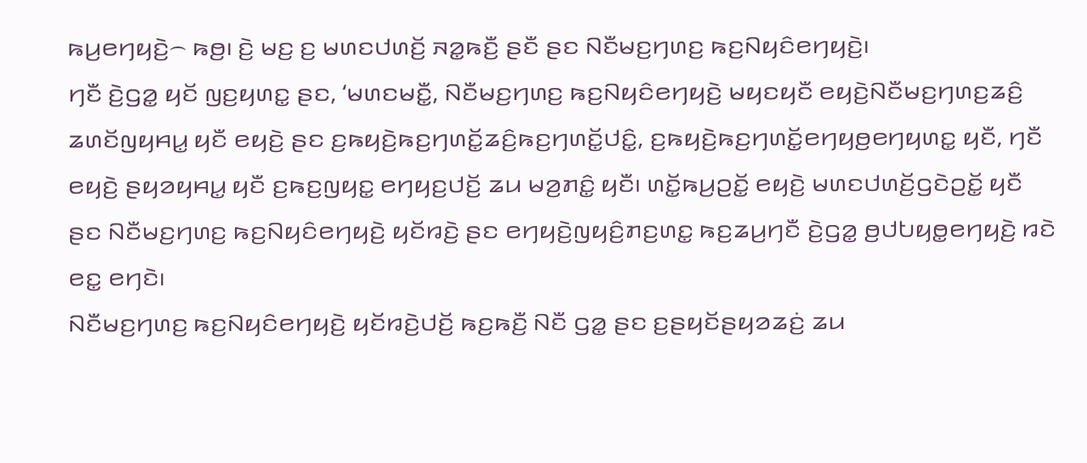ꤒꤣ꤬ꤕꤚꤟꤢꤧ꤬꤮ ꤒꤥ꤬꤯ ꤢꤧ꤬ ꤗꤢ꤬ ꤢ꤬ ꤗꤛꤢꤓꤛꤢꤩ꤬ ꤏꤤ꤭ꤒꤢꤪ꤬ ꤔꤢꤪ ꤔꤢ ꤡꤢꤪꤗꤢ꤬ꤚꤛꤢ꤬ ꤒꤢ꤬ꤡꤟꤢꤨꤕꤚꤟꤢꤧ꤬꤯
ꤚꤢꤪ ꤢꤧ꤬ꤞꤤ꤭ ꤟꤢꤩ ꤜꤢ꤬ꤟꤛꤢ꤭ ꤔꤢ, ‘ꤗꤛꤢꤗꤢꤪ꤭, ꤡꤢꤪꤗꤢ꤬ꤚꤛꤢ꤬ ꤒꤢ꤬ꤡꤟꤢꤨꤕꤚꤟꤢꤧ꤬ ꤗꤟꤢꤟꤢꤪ ꤕꤟꤢꤧ꤬ꤡꤢꤪꤗꤢ꤬ꤚꤛꤢ꤬ꤘꤢꤨ꤬ ꤘꤛꤢꤩꤜꤟꤌꤣ꤭ ꤟꤢꤪ ꤕꤟꤢꤧ꤬ ꤔꤢ ꤢ꤬ꤒꤟꤢꤧ꤬ꤒꤢ꤬ꤚꤛꤢꤩ꤭ꤘꤢꤨ꤬ꤒꤢ꤬ꤚꤛꤢꤩ꤭ꤓꤢꤨ꤭, ꤢ꤬ꤒꤟꤢꤧ꤬ꤒꤢ꤬ꤚꤛꤢꤩ꤭ꤕꤚꤟꤥ꤬ꤕꤚꤟꤛꤢ꤭ ꤟꤢꤪ, ꤚꤢꤪ ꤕꤟꤢꤧ꤬ ꤔꤟꤤꤟꤌꤣ꤭ ꤟꤢꤪ ꤢ꤬ꤒꤢ꤬ꤜꤟꤢ꤭ ꤕꤚꤟꤢ꤬ꤓꤢꤩ꤬ ꤘꤣ ꤗꤤ꤬ꤊꤢꤨ꤭ ꤟꤢꤪ꤯ ꤛꤢꤩ꤭ꤒꤣ꤬ꤑꤢꤩ꤭ ꤕꤟꤢꤧ꤬ ꤗꤛꤢꤓꤛꤢꤩ꤬ꤞꤢꤧꤑꤢꤩ꤭ ꤟꤢꤪ ꤔꤢ ꤡꤢꤪꤗꤢ꤬ꤚꤛꤢ꤬ ꤒꤢ꤬ꤡꤟꤢꤨꤕꤚꤟꤢꤧ꤬ ꤟꤢꤩꤙꤢꤧ꤬ ꤔꤢ ꤕꤚꤟꤢꤧ꤬ꤜꤟꤢꤨ꤬ꤊꤢ꤬ꤛꤢ꤭ ꤒꤢ꤬ꤘꤣ꤬ꤚꤢꤪ ꤢꤧ꤬ꤞꤤ꤭ ꤥ꤬ꤓꤝꤟꤥ꤭ꤕꤚꤟꤢꤧ꤬ ꤙꤢꤧ ꤕꤢ꤭ ꤕꤚꤢꤧ꤯
ꤡꤢꤪꤗꤢ꤬ꤚꤛꤢ꤬ ꤒꤢ꤬ꤡꤟꤢꤨꤕꤚꤟꤢꤧ꤬ ꤟꤢꤩꤙꤢꤧ꤬ꤓꤢꤩ꤬ ꤒꤢ꤬ꤒꤢꤪ꤬ ꤡꤢꤪ ꤞꤤ꤭ ꤔꤢ ꤢ꤬ꤔꤟꤢꤩꤔꤟꤤꤘꤢꤦ꤬ ꤘꤣ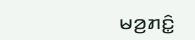ꤗꤤ꤬ꤊꤢꤨ꤭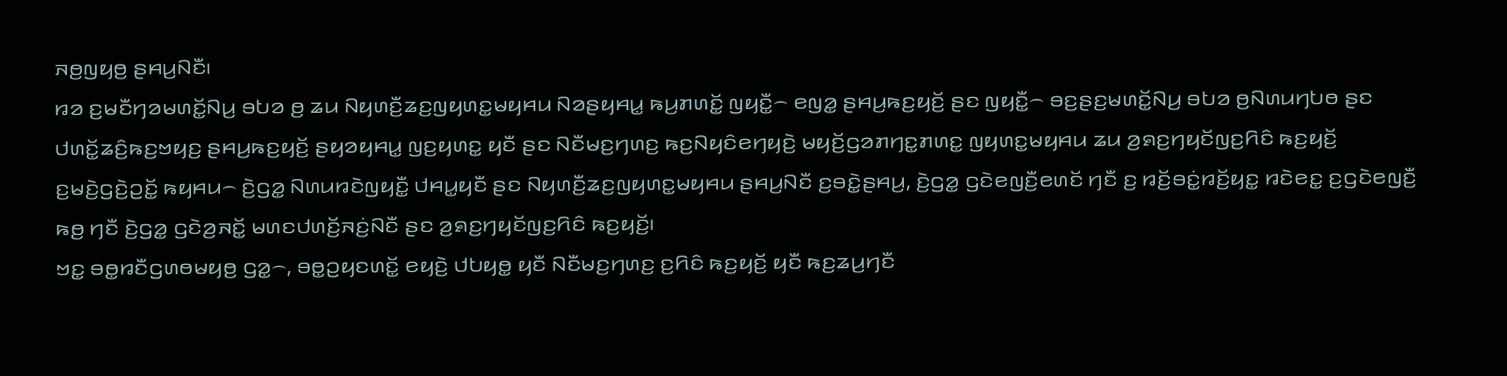ꤏꤥ꤬ꤜꤟꤥ꤬ ꤔꤌꤣ꤬ꤡꤢꤪ꤯
ꤙꤤ ꤢ꤬ꤗꤢꤪꤚꤤꤗꤛꤢꤩ꤭ꤡꤣ꤬ ꤋꤝꤤ ꤥ꤬ ꤘꤣ ꤡꤟꤛꤢꤪ꤬ꤘꤢ꤬ꤜꤟꤛꤢ꤭ꤗꤟꤌꤣ ꤡꤤꤔꤟꤌꤣ꤭ ꤒꤣ꤬ꤊꤛꤢꤩ꤭ ꤜꤟꤢꤪ꤭꤮ ꤕꤜꤤ꤭ ꤔꤌꤣ꤬ꤒꤢ꤬ꤟꤢꤩ꤬ ꤔꤢ ꤜꤟꤢꤪ꤭꤮ ꤋꤢ꤬ꤔꤢ꤬ꤗꤛꤢꤩ꤭ꤡꤣ꤬ ꤋꤝꤤ ꤥ꤬ꤡꤛꤣꤚꤝꤥ ꤔꤢ ꤓꤛꤢꤩ꤭ꤘꤢꤨ꤬ꤒꤢ꤬ꤠꤟꤢ꤬ ꤔꤌꤣ꤬ꤒꤢ꤬ꤟꤢꤩ꤬ ꤔꤟꤤꤟꤌꤣ꤭ ꤜꤢ꤬ꤟꤛꤢ꤭ ꤟꤢꤪ ꤔꤢ ꤡꤢꤪꤗꤢ꤬ꤚꤛꤢ꤬ ꤒꤢ꤬ꤡꤟꤢꤨꤕꤚꤟꤢꤧ꤬ ꤗꤟꤢꤩ꤬ꤞꤤꤊꤚꤢ꤭ꤊꤛꤢ꤭ ꤜꤟꤛꤢ꤭ꤗꤟꤌꤣ ꤘꤣ ꤤ꤬ꤎꤢ꤬ꤚꤟꤢꤩꤜꤢ꤬ꤖꤢꤨ ꤒꤢ꤬ꤟꤢꤩ꤬ ꤢ꤬ꤗꤢꤧ꤬ꤞꤢꤧ꤬ꤑꤢꤩ꤭ ꤒꤟꤌꤣ꤮ ꤢꤧ꤬ꤞꤤ꤭ ꤡꤛꤣꤙꤢꤧꤜꤟꤢꤪ꤭ ꤓꤌꤣ꤭ꤟꤢꤪ ꤔꤢ ꤡꤟꤛꤢꤪ꤬ꤘꤢ꤬ꤜꤟꤛꤢ꤭ꤗꤟꤌꤣ ꤔꤌꤣ꤬ꤡꤢꤪ ꤢ꤬ꤋꤢꤧ꤭ꤔꤌꤣ꤬, ꤢꤧ꤬ꤞꤤ꤭ ꤞꤢꤧꤕꤜꤢꤪ꤬ꤕꤛꤢꤩ ꤚꤢꤪ ꤢ꤬ ꤙꤢꤩ꤬ꤋꤢꤦ꤭ꤙꤢꤩ꤬ꤟꤢ꤭ ꤙꤢꤧꤕꤢ꤭ ꤢ꤬ꤞꤢꤧꤕꤜꤢꤪ꤬ ꤒꤥ꤬ ꤚꤢꤪ ꤢꤧ꤬ꤞꤤ꤭ ꤞꤢꤧꤤ꤬ꤏꤢꤩ꤭ ꤗꤛꤢꤓꤛꤢꤩ꤬ꤏꤢꤦ꤬ꤡꤢꤪ ꤔꤢ ꤤ꤬ꤎꤢ꤬ꤚꤟꤢꤩꤜꤢ꤬ꤖꤢꤨ ꤒꤢ꤬ꤟꤢꤩ꤬꤯
ꤠꤢ꤭ ꤋꤥ꤭ꤙꤢꤪꤞꤛꤥꤗꤟꤥ꤬ ꤞꤤ꤭꤮, ꤋꤥ꤭ꤑꤟꤢꤛꤢꤩ꤭ ꤕꤟꤢꤧ꤬ ꤓꤝꤟꤥ꤭ ꤟꤢꤪ ꤡꤢꤪꤗꤢ꤬ꤚꤛꤢ꤬ ꤢ꤬ꤖꤢꤨ ꤒꤢ꤬ꤟꤢꤩ꤬ ꤟꤢꤪ ꤒꤢ꤬ꤘꤣ꤬ꤚꤢꤪ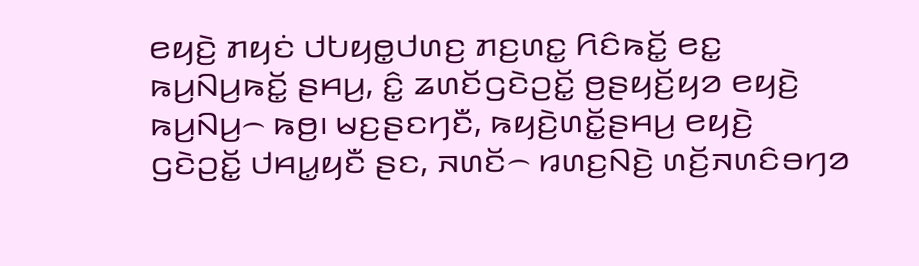ꤕꤟꤢꤧ꤬ ꤊꤟꤢꤦ ꤓꤝꤟꤥ꤭ꤓꤛꤢ꤬ ꤊꤢ꤬ꤛꤢ꤭ ꤖꤢꤨꤒꤢꤩ꤭ ꤕꤢ꤭ ꤒꤣ꤬ꤡꤣ꤬ꤒꤢꤩ꤭ ꤔꤌꤣ꤬, ꤢꤨ꤭ ꤘꤛꤢꤩꤞꤢꤧꤑꤢꤩ꤭ ꤥ꤬ꤔꤟꤢꤩ꤬ꤟꤤ ꤕꤟꤢꤧ꤬ ꤒꤣ꤬ꤡꤣ꤬꤮ ꤒꤥ꤬꤯ ꤗꤢ꤬ꤔꤢꤚꤢꤪ, ꤒꤟꤢꤧ꤬ꤛꤢꤩ꤭ꤔꤌꤣ꤬ ꤕꤟꤢꤧ꤬ ꤞꤢꤧꤑꤢꤩ꤭ ꤓꤌꤣ꤭ꤟꤢꤪ ꤔꤢ, ꤏꤛꤢꤩ꤮ ꤙꤛꤢ꤬ꤡꤢꤧ꤬ ꤛꤢꤩ꤬ꤏꤛꤢꤨꤋꤚꤤ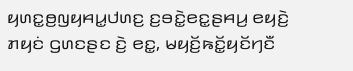ꤟꤛꤢ꤭ꤥ꤬ꤜꤟꤌꤣ꤭ꤓꤛꤢ꤬ ꤢ꤬ꤋꤢꤧ꤭ꤕꤢ꤭ꤔꤌꤣ꤬ ꤕꤟꤢꤧ꤬ ꤊꤟꤢꤦ ꤞꤛꤢꤔꤢ ꤢꤧ꤬ ꤕꤢ꤭, ꤗꤟꤢꤩ꤬ꤒꤢꤩ꤭ꤟꤢꤩꤚꤢꤪ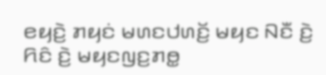ꤕꤟꤢꤧ꤬ ꤊꤟꤢꤦ ꤗꤛꤢꤓꤛꤢꤩ꤬ ꤗꤟꤢ ꤡꤢꤪ ꤢꤧ꤬ ꤖꤢꤨ ꤢꤧ꤬ ꤗꤟꤢꤜꤢ꤬ꤊꤥ꤭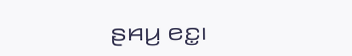ꤔꤌꤣ꤬ ꤕꤢ꤭꤯